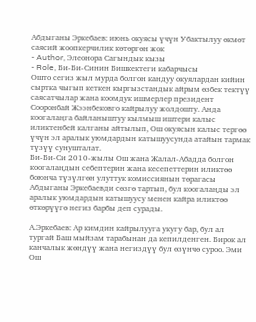Aбдыганы Эркебаев: июнь окуясы үчүн Убактылуу өкмөт саясий жоопкерчилик көтөргөн жок
- Author, Элеонора Сагындык кызы
- Role, Би-Би-Синин Бишкектеги кабарчысы
Ошто сегиз жыл мурда болгон кандуу окуялардан кийин сыртка чыгып кеткен кыргызстандык айрым өзбек тектүү саясатчылар жана коомдук ишмерлер президент Сооронбай Жээнбековго кайрылуу жолдошту. Анда коогалаңга байланыштуу кылмыш иштери калыс иликтенбей калганы айтылып, Ош окуясын калыс тергөө үчүн эл аралык уюмдардын катышуусунда атайын тармак түзүү сунушталат.
Би-Би-Си 2010-жылы Ош жана Жалал-Абадда болгон коогалаңдын себептерин жана кесепеттерин иликтөө боюнча түзүлгөн улуттук комиссиянын төрагасы Абдыганы Эркебаевди сөзгө тартып, бул коогалаңды эл аралык уюмдардын катышуусу менен кайра иликтөө өткөрүүгө негиз барбы деп сурады.

А.Эркебаев: Ар кимдин кайрылууга укугу бар, бул ал тургай Баш мыйзам тарабынан да кепилденген. Бирок ал канчалык жөндүү жана негиздүү бул өзүнчө суроо. Эми Ош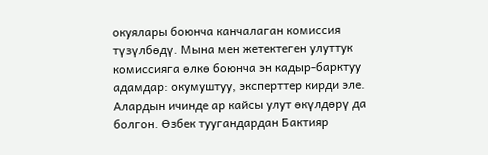окуялары боюнча канчалаган комиссия түзүлбөдү. Мына мен жетектеген улуттук комиссияга өлкө боюнча эн кадыр-барктуу адамдар: окумуштуу, эксперттер кирди эле. Алардын ичинде ар кайсы улут өкүлдөрү да болгон. Өзбек туугандардан Бактияр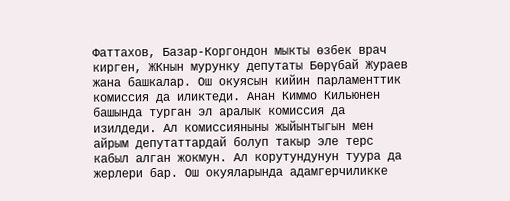Фаттахов, Базар-Коргондон мыкты өзбек врач кирген, ЖКнын мурунку депутаты Бөрүбай Жураев жана башкалар. Ош окуясын кийин парламенттик комиссия да иликтеди. Анан Киммо Кильюнен башында турган эл аралык комиссия да изилдеди. Ал комиссияныны жыйынтыгын мен айрым депутаттардай болуп такыр эле терс кабыл алган жокмун. Ал корутундунун туура да жерлери бар. Ош окуяларында адамгерчиликке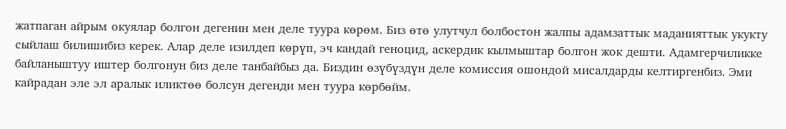жатпаган айрым окуялар болгон дегенин мен деле туура көрөм. Биз өтө улутчул болбостон жалпы адамзаттык маданияттык укукту сыйлаш билишибиз керек. Алар деле изилдеп көрүп, эч кандай геноцид, аскердик кылмыштар болгон жок дешти. Адамгерчиликке байланыштуу иштер болгонун биз деле танбайбыз да. Биздин өзүбүздүн деле комиссия ошондой мисалдарды келтиргенбиз. Эми кайрадан эле эл аралык иликтөө болсун дегенди мен туура көрбөйм.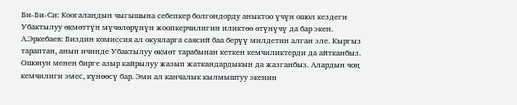Би-Би-Си: Коогалаңдын чыгышына себепкер болгондорду аныктоо үчүн ошол кездеги Убактылуу өкмөттүн мүчөлөрүнүн жоопкерчилигин иликтөө өтүнүчү да бар экен.
А.Эркебаев: Биздин комиссия ал окуяларга саясий баа берүү милдетин алган эле. Кыргыз тараптан, анын ичинде Убактылуу өкмөт тарабынан кеткен кемчиликтерди да айтканбыз. Ошонун менен бирге азыр кайрылуу жазып жаткандардыкын да жазганбыз. Алардын чоң кемчилиги эмес, күнөөсү бар. Эми ал канчалык кылмыштуу экенин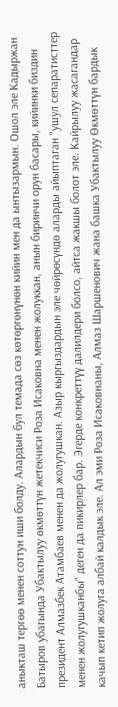аныкташ тергөө менен соттун иши болду. Алардын бул темада сөз көтөргөнүнөн кийин мен да ынтызармын. Ошол эле Кадыржан Батыров убагында Убактылуу өкмөттүн жетекчиси Роза Исаковна менен жолуккан, анын биринчи орун басары, кийинки биздин президент Алмазбек Атамбаев менен да жолугушкан. Азыр кыргыздардын эле чөйрөсүндө аларды айыптаган "ушул сепаратисттер менен жолугушканбы" деген да пикирлер бар. Эгерде конкреттүү далилдери болсо, айтса жакшы болот эле. Кайрылуу жасагандар качып кетип жолуга албай калдык эле. Ал эми Роза Исаковнаны, Алмаз Шаршенович жана башка Убактылуу Өкмөттүн бардык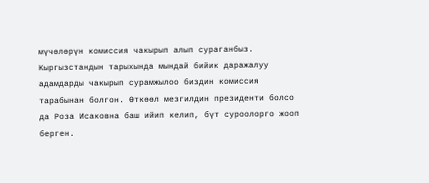мүчөлөрүн комиссия чакырып алып сураганбыз. Кыргызстандын тарыхында мындай бийик даражалуу адамдарды чакырып сурамжылоо биздин комиссия тарабынан болгон. Өткөөл мезгилдин президенти болсо да Роза Исаковна баш ийип келип, бүт суроолорго жооп берген.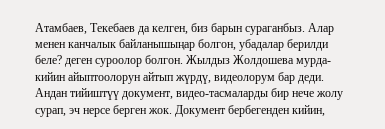Атамбаев, Текебаев да келген, биз барын сураганбыз. Алар менен канчалык байланышыңар болгон, убадалар берилди беле? деген суроолор болгон. Жылдыз Жолдошева мурда-кийин айыптоолорун айтып жүрдү, видеолорум бар деди. Андан тийиштүү документ, видео-тасмаларды бир нече жолу сурап, эч нерсе берген жок. Документ бербегенден кийин,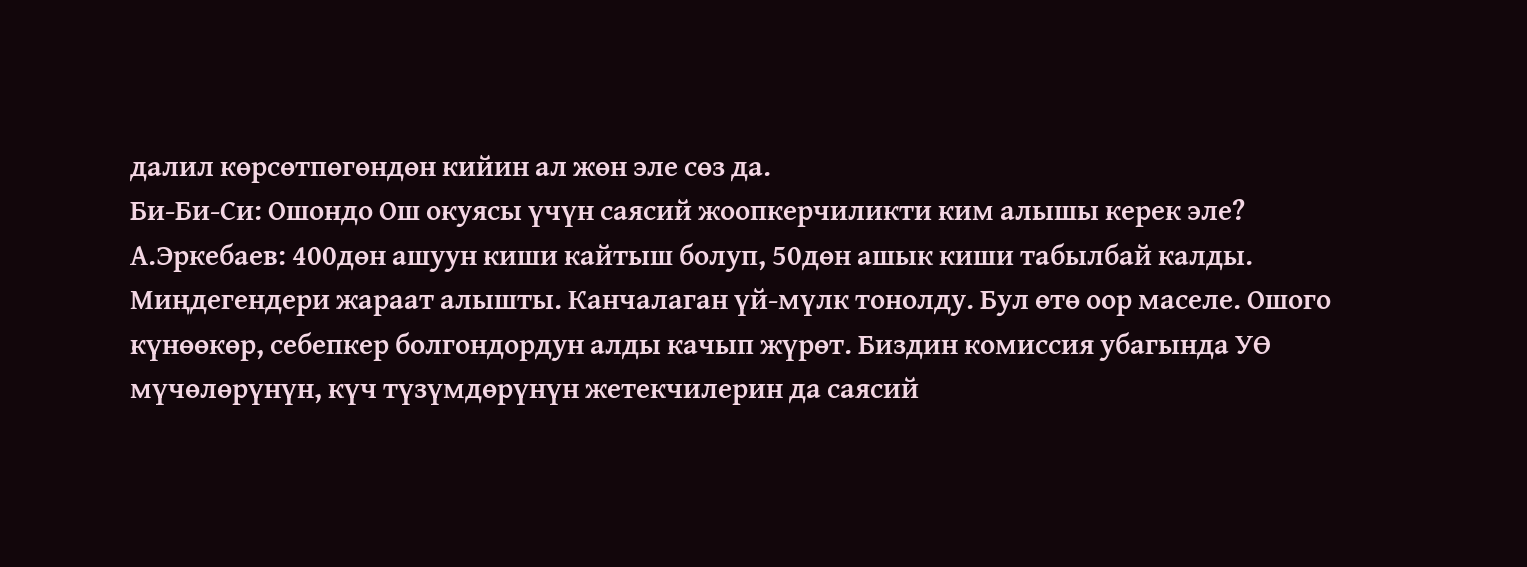далил көрсөтпөгөндөн кийин ал жөн эле сөз да.
Би-Би-Си: Ошондо Ош окуясы үчүн саясий жоопкерчиликти ким алышы керек эле?
А.Эркебаев: 400дөн ашуун киши кайтыш болуп, 50дөн ашык киши табылбай калды. Миңдегендери жараат алышты. Канчалаган үй-мүлк тонолду. Бул өтө оор маселе. Ошого күнөөкөр, себепкер болгондордун алды качып жүрөт. Биздин комиссия убагында УӨ мүчөлөрүнүн, күч түзүмдөрүнүн жетекчилерин да саясий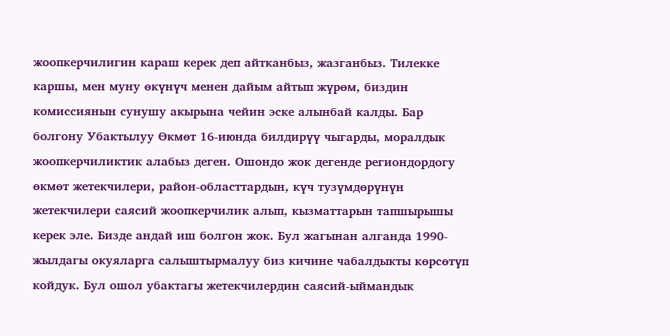жоопкерчилигин караш керек деп айтканбыз, жазганбыз. Тилекке каршы, мен муну өкүнүч менен дайым айтып жүрөм, биздин комиссиянын сунушу акырына чейин эске алынбай калды. Бар болгону Убактылуу Өкмөт 16-июнда билдирүү чыгарды, моралдык жоопкерчиликтик алабыз деген. Ошондо жок дегенде региондордогу өкмөт жетекчилери, район-областтардын, күч тузүмдөрүнүн жетекчилери саясий жоопкерчилик алып, кызматтарын тапшырышы керек эле. Бизде андай иш болгон жок. Бул жагынан алганда 1990-жылдагы окуяларга салыштырмалуу биз кичине чабалдыкты көрсөтүп койдук. Бул ошол убактагы жетекчилердин саясий-ыймандык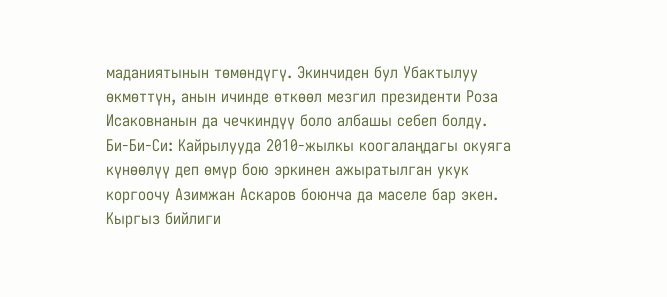маданиятынын төмөндүгү. Экинчиден бул Убактылуу өкмөттүн, анын ичинде өткөөл мезгил президенти Роза Исаковнанын да чечкиндүү боло албашы себеп болду.
Би-Би-Си: Кайрылууда 2010-жылкы коогалаңдагы окуяга күнөөлүү деп өмүр бою эркинен ажыратылган укук коргоочу Азимжан Аскаров боюнча да маселе бар экен. Кыргыз бийлиги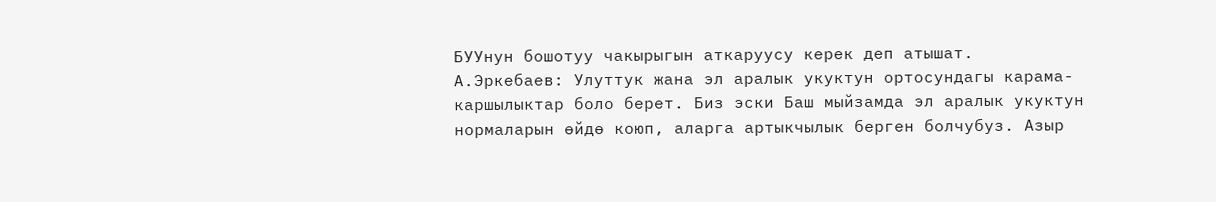БУУнун бошотуу чакырыгын аткаруусу керек деп атышат.
А.Эркебаев: Улуттук жана эл аралык укуктун ортосундагы карама-каршылыктар боло берет. Биз эски Баш мыйзамда эл аралык укуктун нормаларын өйдө коюп, аларга артыкчылык берген болчубуз. Азыр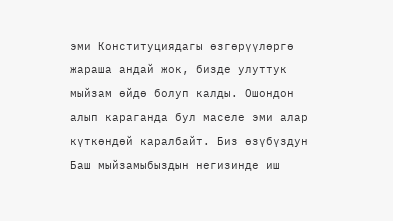эми Конституциядагы өзгөрүүлөргө жараша андай жок, бизде улуттук мыйзам өйдө болуп калды. Ошондон алып караганда бул маселе эми алар күткөндөй каралбайт. Биз өзүбүздун Баш мыйзамыбыздын негизинде иш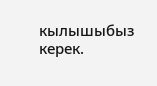кылышыбыз керек.